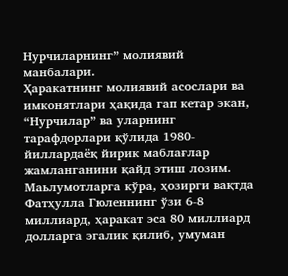Нурчиларнинг” молиявий манбалари.
Ҳаракатнинг молиявий асослари ва имконятлари ҳақида гап кетар экан, “Нурчилар” ва уларнинг тарафдорлари қўлида 1980-йиллардаёқ йирик маблағлар жамланганини қайд этиш лозим. Маьлумотларга кўра, ҳозирги вақтда Фатҳулла Гюленнинг ўзи 6-8 миллиард, ҳаракат эса 80 миллиард долларга эгалик қилиб, умуман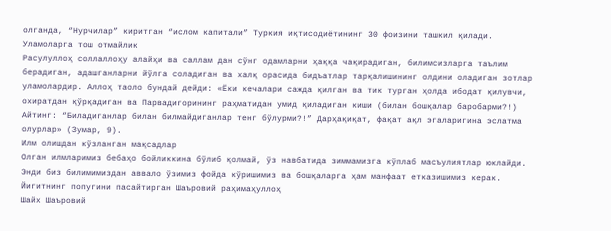олганда, “Нурчилар” киритган “ислом капитали” Туркия иқтисодиётининг 30 фоизини ташкил қилади.
Уламоларга тош отмайлик
Расулуллоҳ соллаллоҳу алайҳи ва саллам дан сўнг одамларни ҳаққа чақирадиган, билимсизларга таълим берадиган, адашганларни йўлга соладиган ва халқ орасида бидъатлар тарқалишининг олдини оладиган зотлар уламолардир. Аллоҳ таоло бундай дейди: «Ёки кечалари сажда қилган ва тик турган ҳолда ибодат қилувчи, охиратдан қўрқадиган ва Парвадигорининг раҳматидан умид қиладиган киши (билан бошқалар баробарми?!) Айтинг: “Биладиганлар билан билмайдиганлар тенг бўлурми?!” Дарҳақиқат, фақат ақл эгаларигина эслатма олурлар» (Зумар, 9).
Илм олишдан кўзланган мақсадлар
Олган илмларимиз бебаҳо бойликкина бўлиб қолмай, ўз навбатида зиммамизга кўплаб масъулиятлар юклайди. Энди биз билимимиздан аввало ўзимиз фойда кўришимиз ва бошқаларга ҳам манфаат етказишимиз керак.
Йигитнинг попугини пасайтирган Шаъровий раҳимаҳуллоҳ
Шайх Шаъровий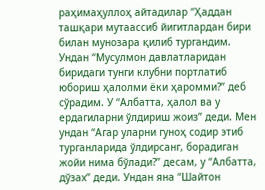раҳимаҳуллоҳ айтадилар “Ҳаддан ташқари мутаассиб йигитлардан бири билан мунозара қилиб тургандим. Ундан “Мусулмон давлатларидан биридаги тунги клубни портлатиб юбориш ҳалолми ёки ҳаромми?” деб сўрадим. У “Албатта, ҳалол ва у ердагиларни ўлдириш жоиз” деди. Мен ундан “Агар уларни гуноҳ содир этиб турганларида ўлдирсанг, борадиган жойи нима бўлади?” десам, у “Албатта, дўзах” деди. Ундан яна “Шайтон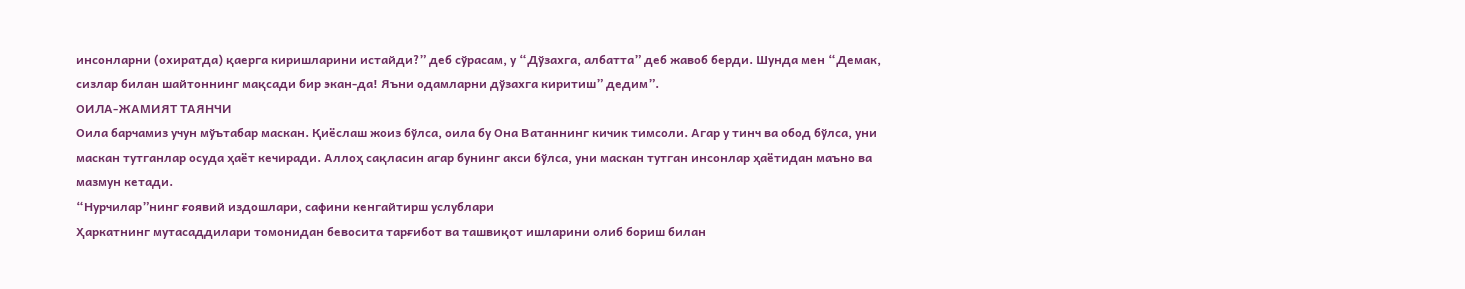инсонларни (охиратда) қаерга киришларини истайди?” деб сўрасам, у “Дўзахга, албатта” деб жавоб берди. Шунда мен “Демак, сизлар билан шайтоннинг мақсади бир экан-да! Яъни одамларни дўзахга киритиш” дедим”.
ОИЛА-ЖАМИЯТ ТАЯНЧИ
Оила барчамиз учун мўътабар маскан. Қиёслаш жоиз бўлса, оила бу Она Ватаннинг кичик тимсоли. Агар у тинч ва обод бўлса, уни маскан тутганлар осуда ҳаёт кечиради. Аллоҳ сақласин агар бунинг акси бўлса, уни маскан тутган инсонлар ҳаётидан маъно ва мазмун кетади.
“Нурчилар”нинг ғоявий издошлари, сафини кенгайтирш услублари
Ҳаркатнинг мутасаддилари томонидан бевосита тарғибот ва ташвиқот ишларини олиб бориш билан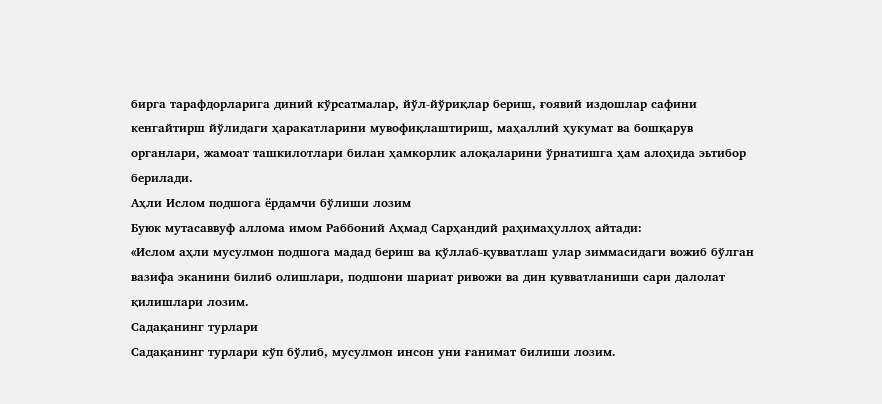бирга тарафдорларига диний кўрсатмалар, йўл-йўриқлар бериш, ғоявий издошлар сафини кенгайтирш йўлидаги ҳаракатларини мувофиқлаштириш, маҳаллий ҳукумат ва бошқарув органлари, жамоат ташкилотлари билан ҳамкорлик алоқаларини ўрнатишга ҳам алоҳида эьтибор берилади.
Аҳли Ислом подшога ёрдамчи бўлиши лозим
Буюк мутасаввуф аллома имом Раббоний Аҳмад Сарҳандий раҳимаҳуллоҳ айтади:
«Ислом аҳли мусулмон подшога мадад бериш ва қўллаб-қувватлаш улар зиммасидаги вожиб бўлган вазифа эканини билиб олишлари, подшони шариат ривожи ва дин қувватланиши сари далолат қилишлари лозим.
Садақанинг турлари
Садақанинг турлари кўп бўлиб, мусулмон инсон уни ғанимат билиши лозим.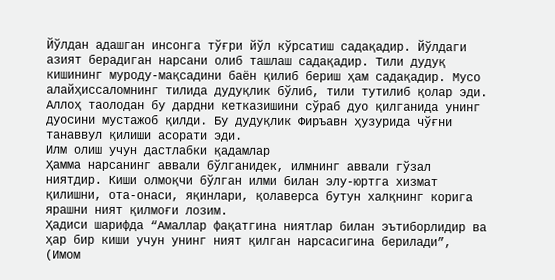Йўлдан адашган инсонга тўғри йўл кўрсатиш садақадир. Йўлдаги азият берадиган нарсани олиб ташлаш садақадир. Тили дудуқ кишининг муроду-мақсадини баён қилиб бериш ҳам садақадир. Мусо алайҳиссаломнинг тилида дудуқлик бўлиб, тили тутилиб қолар эди. Аллоҳ таолодан бу дардни кетказишини сўраб дуо қилганида унинг дуосини мустажоб қилди. Бу дудуқлик Фиръавн ҳузурида чўғни танаввул қилиши асорати эди.
Илм олиш учун дастлабки қадамлар
Ҳамма нарсанинг аввали бўлганидек, илмнинг аввали гўзал ниятдир. Киши олмоқчи бўлган илми билан элу-юртга хизмат қилишни, ота-онаси, яқинлари, қолаверса бутун халқнинг корига ярашни ният қилмоғи лозим.
Ҳадиси шарифда “Амаллар фақатгина ниятлар билан эътиборлидир ва ҳар бир киши учун унинг ният қилган нарсасигина берилади”, (Имом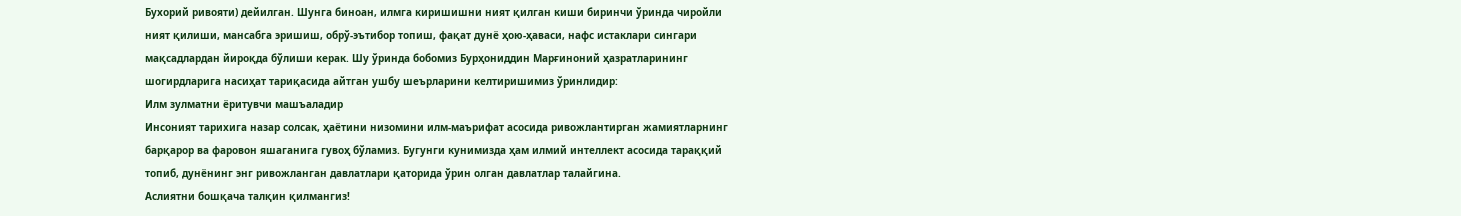Бухорий ривояти) дейилган. Шунга биноан, илмга киришишни ният қилган киши биринчи ўринда чиройли ният қилиши, мансабга эришиш, обрў-эътибор топиш, фақат дунё ҳою-ҳаваси, нафс истаклари сингари мақсадлардан йироқда бўлиши керак. Шу ўринда бобомиз Бурҳониддин Марғиноний ҳазратларининг шогирдларига насиҳат тариқасида айтган ушбу шеърларини келтиришимиз ўринлидир:
Илм зулматни ёритувчи машъаладир
Инсоният тарихига назар солсак, ҳаётини низомини илм-маърифат асосида ривожлантирган жамиятларнинг барқарор ва фаровон яшаганига гувоҳ бўламиз. Бугунги кунимизда ҳам илмий интеллект асосида тараққий топиб, дунёнинг энг ривожланган давлатлари қаторида ўрин олган давлатлар талайгина.
Аслиятни бошқача талқин қилмангиз!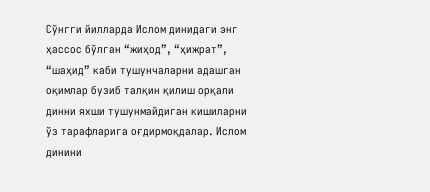Сўнгги йилларда Ислом динидаги энг ҳассос бўлган “жиҳод”, “ҳижрат”, “шаҳид” каби тушунчаларни адашган оқимлар бузиб талқин қилиш орқали динни яхши тушунмайдиган кишиларни ўз тарафларига оғдирмоқдалар. Ислом динини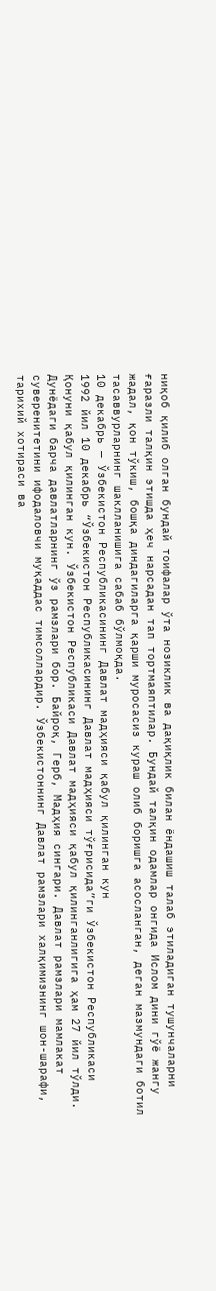ниқоб қилиб олган бундай тоифалар ўта нозиклик ва дақиқлик билан ёндашиш талаб этиладиган тушунчаларни ғаразли талқин этишда ҳеч нарсадан тап тортмаяптилар. Бундай талқин одамлар онгида Ислом дини гўё жангу жадал, қон тўкиш, бошқа диндагиларга қарши муросасиз кураш олиб боришга асосланган, деган мазмундаги ботил тасаввурларнинг шаклланишига сабаб бўлмоқда.
10 декабрь — Ўзбекистон Республикасининг Давлат мадҳияси қабул қилинган кун
1992 йил 10 декабрь “Ўзбекистон Республикасининг Давлат мадҳияси тўғрисида”ги Ўзбекистон Республикаси Қонуни қабул қилинган кун. Ўзбекистон Республикаси Давлат мадҳияси қабул қилинганлигига ҳам 27 йил тўлди.
Дунёдаги барча давлатларнинг ўз рамзлари бор. Байроқ, Герб, Мадҳия сингари. Давлат рамзлари мамлакат суверенитетини ифодаловчи муқаддас тимсоллардир. Ўзбекистоннинг Давлат рамзлари халқимизнинг шон-шарафи, тарихий хотираси ва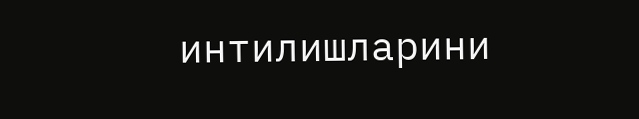интилишларини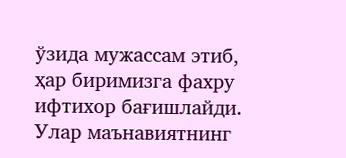ўзида мужассам этиб, ҳар биримизга фахру ифтихор бағишлайди. Улар маънавиятнинг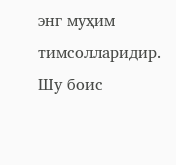энг муҳим тимсолларидир. Шу боис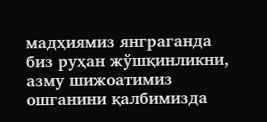мадҳиямиз янграганда биз руҳан жўшқинликни, азму шижоатимиз ошганини қалбимизда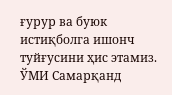ғурур ва буюк истиқболга ишонч туйғусини ҳис этамиз.
ЎМИ Самарқанд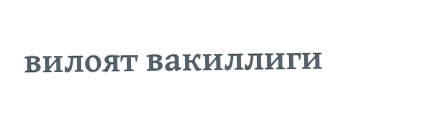вилоят вакиллиги